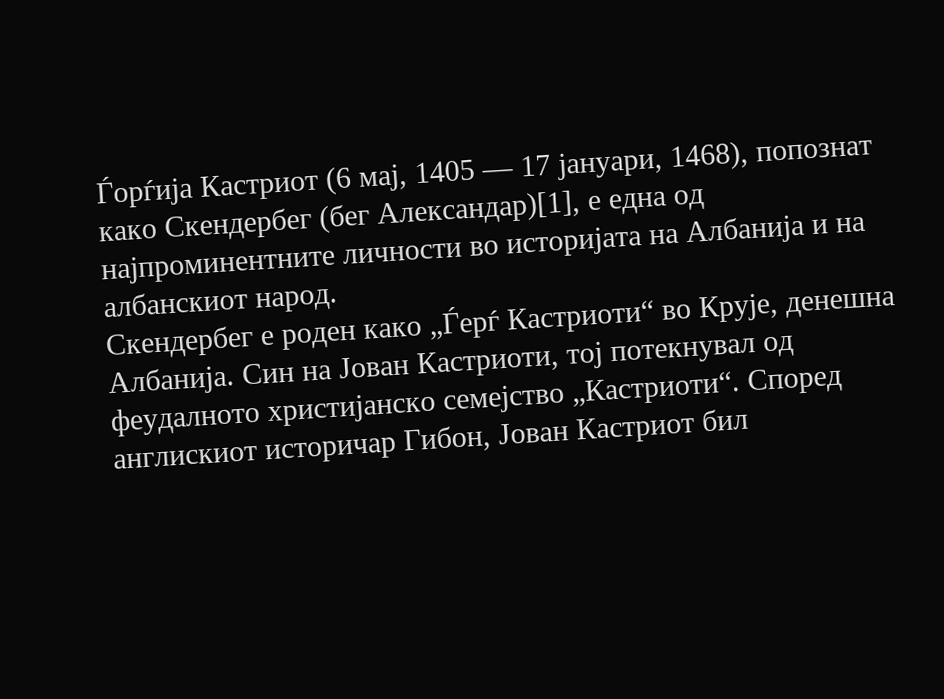Ѓорѓија Кастриот (6 мај, 1405 — 17 јануари, 1468), попознат како Скендербег (бег Александар)[1], е една од најпроминентните личности во историјата на Албанија и на албанскиот народ.
Скендербег е роден како „Ѓерѓ Кастриоти“ во Крује, денешна Албанија. Син на Јован Кастриоти, тој потекнувал од феудалното христијанско семејство „Кастриоти“. Според англискиот историчар Гибон, Јован Кастриот бил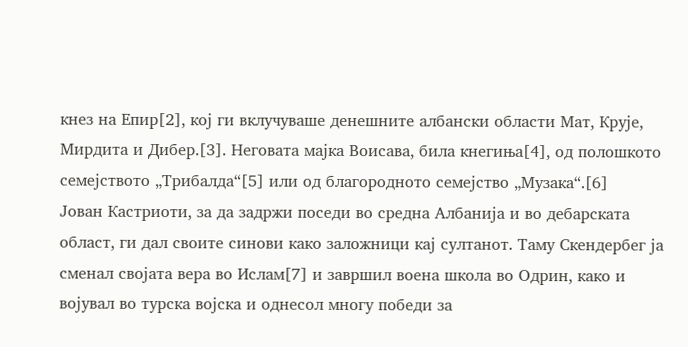кнез на Епир[2], кој ги вклучуваше денешните албански области Мат, Крује, Мирдита и Дибер.[3]. Неговата мајка Воисава, била кнегиња[4], од полошкото семејството „Трибалда“[5] или од благородното семејство „Музака“.[6]
Јован Кастриоти, за да задржи поседи во средна Албанија и во дебарската област, ги дал своите синови како заложници кај султанот. Таму Скендербег ја сменал својата вера во Ислам[7] и завршил воена школа во Одрин, како и војувал во турска војска и однесол многу победи за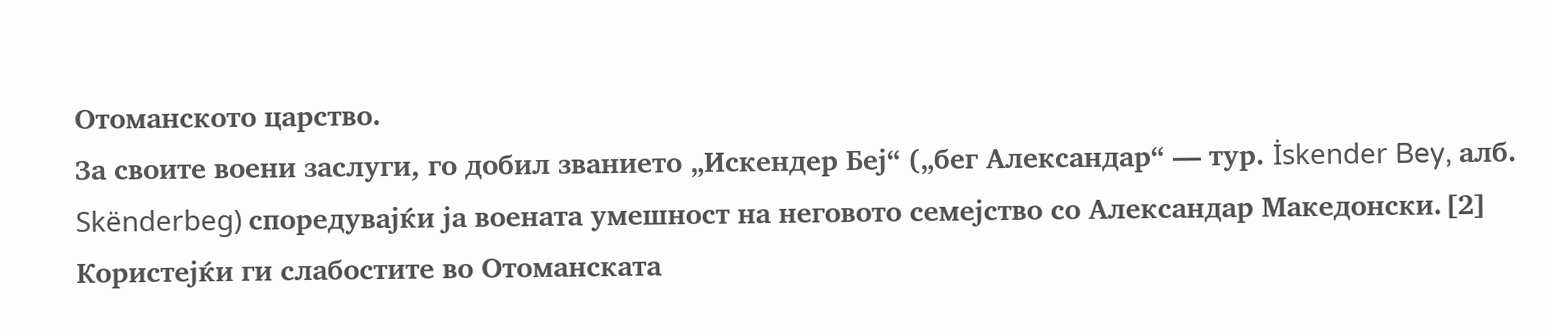Отоманското царство.
За своите воени заслуги, го добил званието „Искендер Беј“ („бег Александар“ — тур. İskender Bey, алб. Skënderbeg) споредувајќи ја воената умешност на неговото семејство со Александар Македонски.[2] Користејќи ги слабостите во Отоманската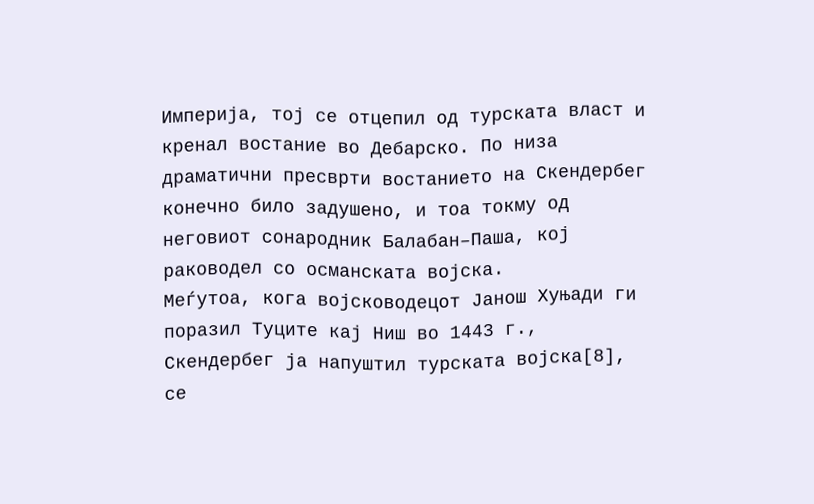Империја, тој се отцепил од турската власт и кренал востание во Дебарско. По низа драматични пресврти востанието на Скендербег конечно било задушено, и тоа токму од неговиот сонародник Балабан–Паша, кој раководел со османската војска.
Меѓутоа, кога војсководецот Јанош Хуњади ги поразил Туците кај Ниш во 1443 г., Скендербег ја напуштил турската војска[8], се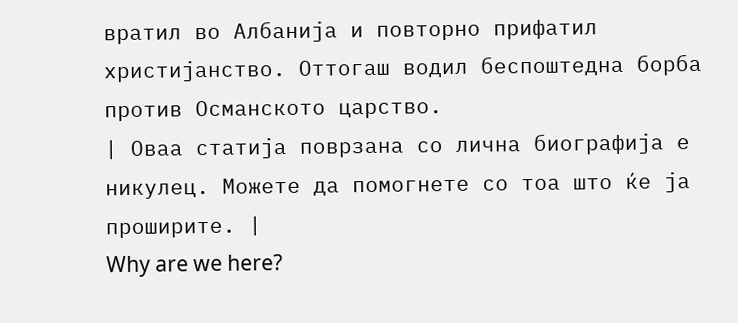вратил во Албанија и повторно прифатил христијанство. Оттогаш водил беспоштедна борба против Османското царство.
| Оваа статија поврзана со лична биографија е никулец. Можете да помогнете со тоа што ќе ја проширите. |
Why are we here?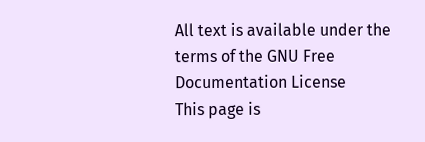All text is available under the terms of the GNU Free Documentation License
This page is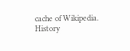cache of Wikipedia. History